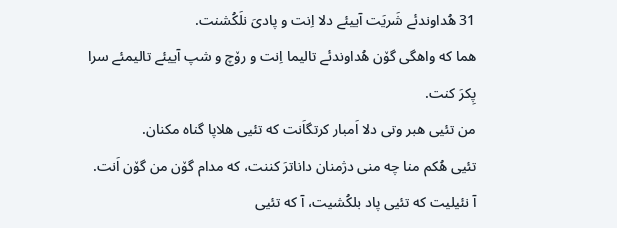31 هُداوندئے شَریَت آییئے دلا اِنت و پادیَ نلَکُشنت.
هما که واهگی گۆن هُداوندئے تالیما اِنت و رۆچ و شپ آییئے تالیمئے سرا پِکرَ کنت.
من تئیی هبر وتی دلا اَمبار کرتگاَنت که تئیی هلاپا گناه مکنان.
تئیی هُکم منا چه منی دژمنان داناترَ کننت، که مدام گۆن من گۆن اَنت.
آ نئیلیت که تئیی پاد بلکُشیت، آ که تئیی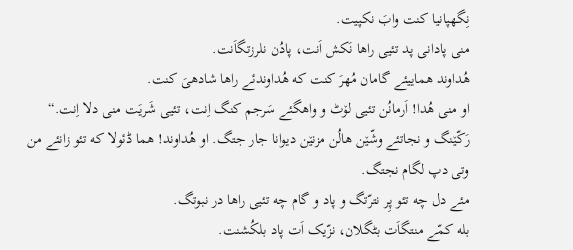نِگهپانیا کنت وابَ نکپیت.
منی پادانی پد تئیی راها نَکش اَنت، پادُن نلرزتگاَنت.
هُداوند هماییئے گامان مُهرَ کنت که هُداوندئے راها شادهیَ کنت.
او منی هُدا! اَرمانُن تئیی لۆٹ و واهگئے سَرجم کنگ اِنت، تئیی شَریَت منی دلا اِنت.“
رَکّێنگ و نجاتئے وشّێن هالُن مزنێن دیوانا جار جتگ. او هُداوند! هما ڈئولا که تئو زانئے من وتی دپ لگام نجتگ.
مئے دل چه تئو پِر نترّتگ و پاد و گام چه تئیی راها در نبوتگ.
بله کمّے منتگاَت بٹگلان، نزّیک اَت پاد بلکُشنت.